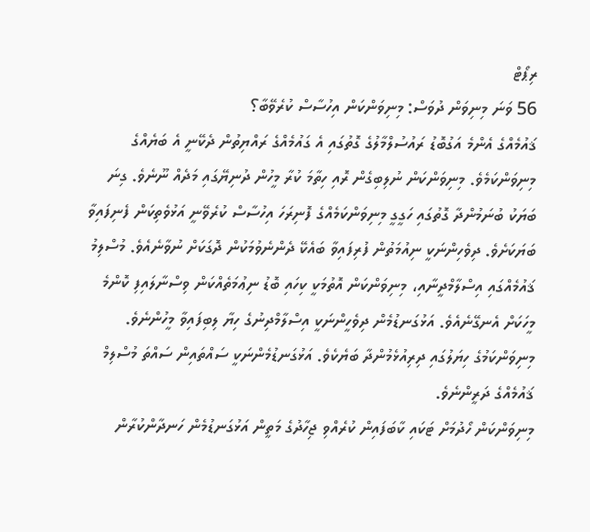ރިޕޯޓް
56 ވަނަ މިނިވަން ދުވަސް: މިނިވަންކަން އިހުސާސް ކުރެވޭބާ؟
ޤައުމެއްގެ އެންމެ އަގުބޮޑު ރައުސުލްމާލުގެ ގޮތުގައި އެ ގައުމެއްގެ ރައްޔިތުން ދެކޭނީ އެ ބަޔެއްގެ މިނިވަންކަމެވެ. މިނިވަންކަން ނުލިބިގެން ރޮއި ހިތާމަ ކުރާ މީހުން ދުނިޔޭގައި މަދެއް ނޫނެވެ. ގިނަ ބަޔަކު ބުނަމުންދާ ގޮތުގައި ހަގީގީ މިނިވަންކަމެއްގެ ފޮނިރަހަ އިހުސާސް ކުރެވޭނީ އަޅުވެތިކަން ފެނިފައިވާ ބަޔަކަށެވެ. ދިވެހިންނަކީ ނިއުމަތުން ފުރިފައިވާ ބައެކޭ ދެންނެވުމަކުން ދޮގަކަށް ނުވާނެއެވެ. މުސްލިމު ޤައުމެއްގައި އިސްލާމްދީނާއި، މިނިވަންކަން އޮތުމަކީ ކިހައި ބޮޑު ނިޢުމަތެއްކަން ވިސްނާލައިފި ކޮންމެ މީހަކަށް އެނގޭނެއެވެ. އަޅުގަނޑުމެން ދިވެހީންނަކީ އިސްލާމްދިނުގެ ހިޔާ ލިބިފައިވާ މީހުންނެވެ. މިނިވަންކަމުގެ ހިޔަލުގައި ދިރިއުޅެމުންދާ ބަޔެކެވެ. އަޅުގަނޑުމެންނަކީ ސައްތައިން ސައްތަ މުސްލިމް ޤައުމެއްގެ ދަރީންނެވެ.
މިނިވަންކަން ހޯދުމަށް ޓަކައި ކާބަފައިން ކުރެއްވި ޖިހާދުގެ މަތީން އަޅުގަނޑުމެން ހަނދާންކުރާން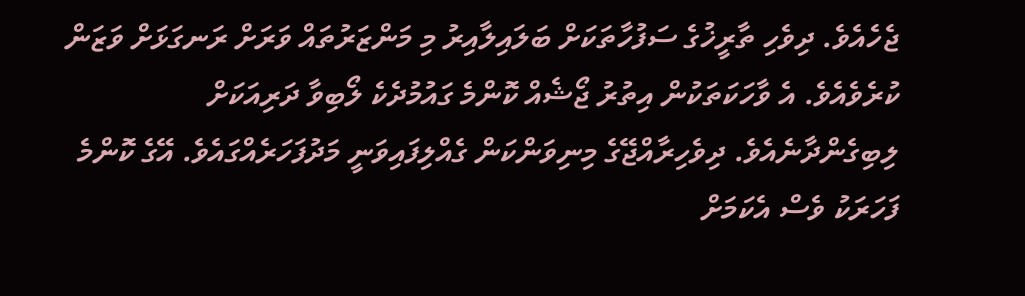ޖެހެއެވެ. ދިވެހި ތާރީޚުގެ ސަފުހާތަކަށް ބަލައިލާއިރު މި މަންޒަރުތައް ވަރަށް ރަނގަޅަށް ވަޒަން ކުރެވެއެވެ. އެ ވާހަކަތަކުން އިތުރު ޖޯޝެއް ކޮންމެ ގައުމުދެކެ ލޯބިވާ ދަރިއަކަށް ލިބިގެންދާނެއެވެ. ދިވެހިރާއްޖޭގެ މިނިވަންކަން ގެއްލިފައިވަނީ މަދުފަހަރެއްގައެވެ. އޭގެ ކޮންމެ ފަހަރަކު ވެސް އެކަމަށް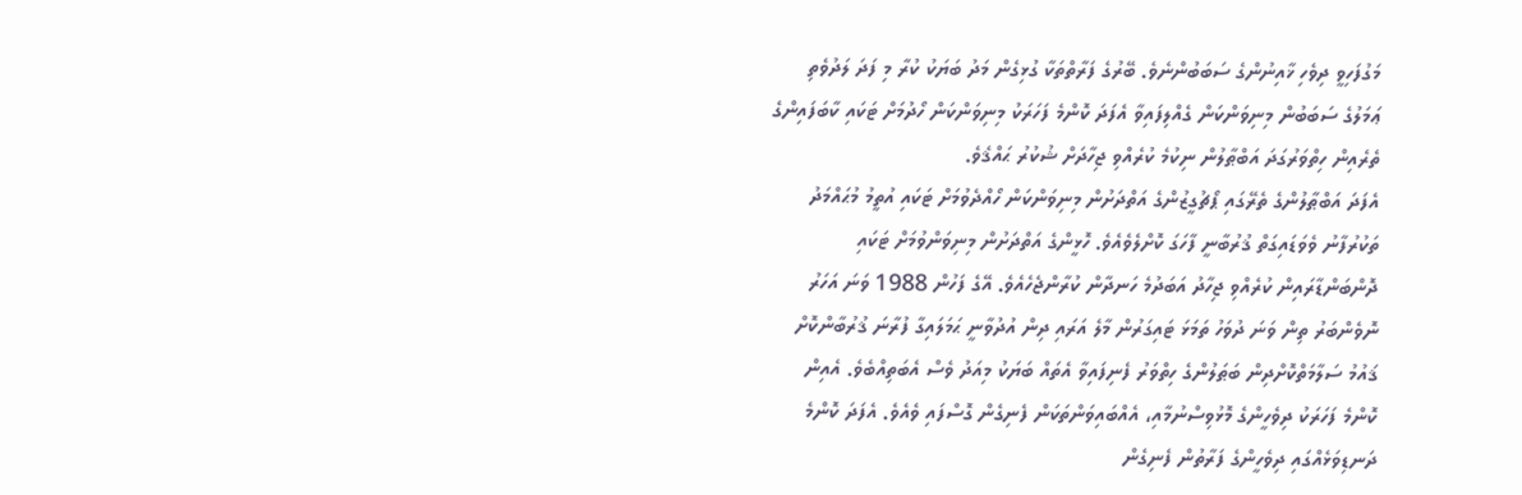މަގުފަހިވީ ދިވެހި ޚާއިނުންގެ ސަބަބުންނެވެ. ބޭރުގެ ފަރާތްތަކާ ގުޅިގެން މަދު ބަޔަކު ކުރާ މި ފަދަ ލަދުވެތި ޢަމަލުގެ ސަބަބުން މިނިވަންކަން ގެއްލިފައިވާ އެފަދަ ކޮންމެ ފަހަރަކު މިނިވަންކަން ހޯދުމަށް ޓަކައި ކާބަފައިންގެ ތެރެއިން ހިތްވަރުގަދަ އަބްޠާލުން ނިކުމެ ކުރެއްވި ޖިހާދަށް ޝުކުރު ޙައްޤެވެ.
އެފަދަ އަބްޠާލުންގެ ތެރޭގައި ޕޯޗުގީޒުންގެ އަތްދަށުން މިނިވަންކަން ހޯއްދެވުމަށް ޓަކައި އުތީމު މުޙައްމަދު ތަކުރުފާނު ވެވަޑައިގަތް ޤުރުބާނީ ފާހަގަ ކޮށްލެވެއެވެ. ހޮޅީންގެ އަތްދަށުން މިނިވަންވުމަށް ޓަކައި ދޮންބަންޑާރައިން ކުރެއްވި ޖިހާދު އަބަދުމެ ހަނދާން ކުރާންޖެހެއެވެ. އޭގެ ފަހުން 1988 ވަނަ އަހަރު ނޮވެންބަރު ތިން ވަނަ ދުވަހު ތަމަޅަ ޓައިގަރުން މާލެ އަރައި ދިން އުދުވާނީ ޙަމަލައިގާ ފުރާނަ ޤުރުބާންކޮށް ޤައުމު ސަލާމަތްކޮށްދިން ބަޠަލުންގެ ހިތްވަރު ފެނިފައިވާ އެތައް ބަޔަކު މިއަދު ވެސް އެބަތިއްބެވެ. އެއިން ކޮންމެ ފަހަރަކު ދިވެހީންގެ މޮޅުވިސްނުމާއި، އެއްބައިވަންތަކަން ފެނިގެން ގޮސްފައި ވެއެވެ. އެފަދަ ކޮންމެ ދަނޑިވަޅެއްގައި ދިވެހީންގެ ފަރާތުން ފެނިގެން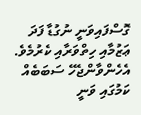ގޮސްފައިވަނީ ނުގުޑާ ފަދަ ޢަޒުމާއި ހިތްވަރާއި ކެރުމެވެ. އެހެންވާންޖެހޭ ސަބަބެއް ކަމުގައި ވަނީ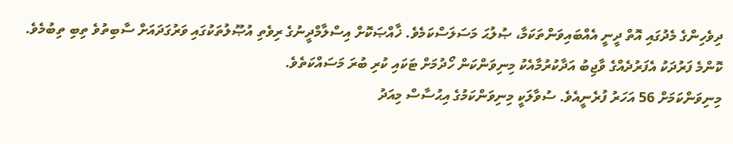ދިވެހިންގެ މެދުގައި އޮތް ދީނީ އެއްބައިވަންތަކަމާ، ޞުލުޙަ މަސަލަސްކަމެވެ. ޚާއްޞަކޮށް އިސްލާމްދީނުގެ ރިވެތި އުޞޫލުތަކުގައި ވަރުގަދައަށް ސާބިތުވެ ތިބި ތިބުމެވެ. ކޮންމެ ފަރުދަކު އެފަރުދެއްގެ ވާޖިބު އަދާކުރުމާއެކު މިނިވަންކަން ހޯދުމަށް ޓަކައި ކުރި ބުރަ މަސައްކަތެވެ.
މިނިވަންކަމަށް 56 އަހަރު ފުރެނީއެވެ. ސުވާލަކީ މިނިވަންކަމުގެ އިޙުސާސް މިއަދު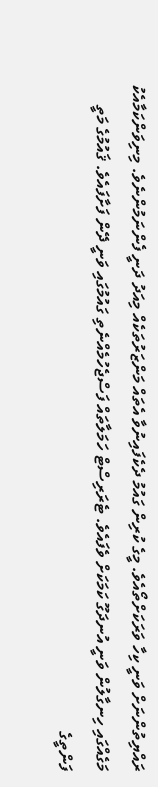ރައްޔިތުންނަށް ވަނީ ކިހާ ވަރަކަށްތޯއެވެ. މީގެ ކުރިން ގައުމު ދެކެފައިނުވާ އެތައް މަންޒަރުތަކެއް މިއަދު ދަނީ ފެންނަމުންނެވެ. މިނިވަންކަމާއެކު މަގެއްގައި ހިނގާލުން ވަނީ އުނދަގޫ ކަމަކަށް ވެފައެވެ. ޓެރަރިސްޓް ހަމަލާތައް ފަސްޖެހުމެއްނެތި ގައުމުގައި ވަނީ ދޭން ފަށާފައެވެ. ޤައުމުގެ މަތީ ފަންތީގެ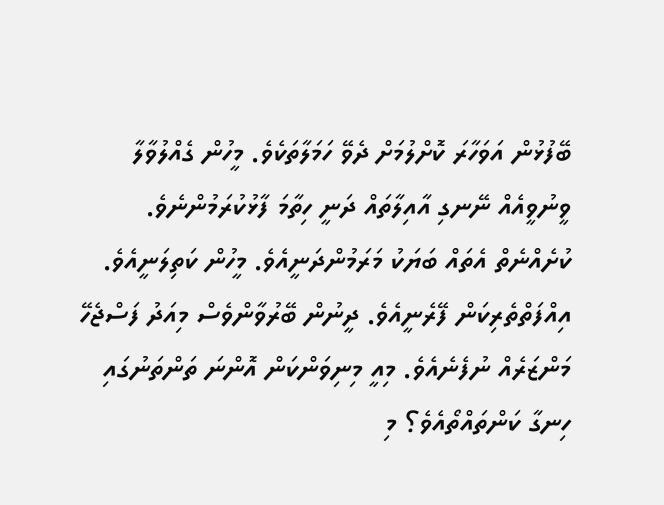ބޭފުޅުން އަވަހާރަ ކޮށްލުމަށް ދެވޭ ހަމަލާތަކެވެ. މީހުން ގެއްލުވާލާ ވީނުވީއެއް ނޭނގި އާއިލާތައް ދަނީ ހިތާމަ ފާޅުކުރަމުންނެވެ. ކުށެއްނެތް އެތައް ބަޔަކު މަރަމުންދަނީއެވެ. މީހުން ކަތިލަނީއެވެ. އިއްފަތްތެރިކަން ފޭރެނީއެވެ. ދީނުން ބޭރުވާންވެސް މިއަދު ފަސްޖެހޭ މަންޒަރެއް ނުފެނެއެވެ. މިއީ މިނިވަންކަން އޮންނަ ތަންތަނުގައި ހިނގާ ކަންތައްތޯއެވެ؟ މި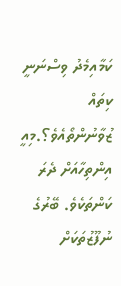ކަމާއިމެދު ވިސްނަނީ ކިތައް ޒުވާނުންތޯއެވެ؟.މިއީ އިންތިހާއަށް ދެރަ ކަންތަކެވެ. ބޭރުގެ ނުފޫޒުތަކަށް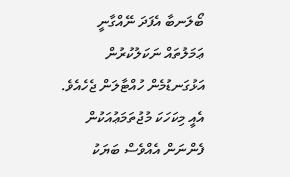ބޯލަނބާ އެފަދަ ނޭއްގާނީ ޢަމަލުތައް ނަކަލުކުރުން އަޅުގަނޑުމެން ހުއްޓާލަން ޖެހެއެވެ. އެއީ މިކަހަކަ މުޖުތަމަޢުއަކުން ފެންނަން އެއްވެސް ބަޔަކު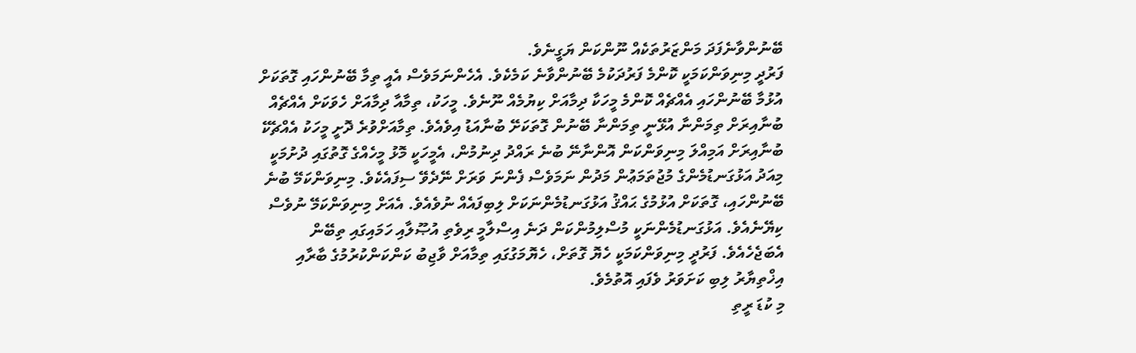ބޭނުންވާނެފަދަ މަންޒަރުތަކެއް ނޫންކަން ޔަގީނެވެ.
ފަރުދީ މިނިވަންކަމަކީ ކޮންމެ ފަރުދަކުމެ ބޭނުންވާނެ ކަމެކެވެ. އެހެންނަމަވެސް އެއީ ތިމާ ބޭނުންހައި ގޮތަކަށް އުޅުމާ ބޭނުންހައި އެއްޗެއް ކޮންމެ މީހަކާ ދިމާއަށް ކިޔުމެއް ނޫނެވެ. މީހަކު، ތިމާއާ ދިމާއަށް ހެވަކަށް އެއްޗެއް ބުނާއިރަށް ތިމަންނާ އުޅޭނީ ތިމަންނާ ބޭނުން ގޮތަކަށޭ ބުނާއަޑު އިވެއެވެ. ތިމާއަށްވުރެ ދޮށީ މީހަކު އެއްޗެކޭ ބުނާއިރަށް އަމިއްލަ މިނިވަންކަން އޮންނާނޭ ބުނެ ރައްދު ދިނުމުން، އެމީހަކީ މޮޅު މީހެއްގެ ގޮތުގައި ދުށުމަކީ މިއަދު އަޅުގަނޑުމެންގެ މުޖުތަމަޢުން މަދުން ނަމަވެސް ފެންނަ ވަރަށް ނޭދެވޭ ސިފައެކެވެ. މިނިވަންކަމޭ ބުނެ ބޭނުންހައި، ގޮތަކަށް އުޅުމުގެ ޙައްޤު އަޅުގަނޑުމެންނަކަށް ލިބިފައެއް ނުވެއެވެ. އެއަށް މިނިވަންކަމޭ ނުވެސް ކިޔޭނެއެވެ. އަޅުގަނޑުމެންނަކީ މުސްލިމުންކަން ދަނެ އިސްލާމީ ރިވެތި އުޞޫލާއި ހަމައިގައި ތިބޭން އެބަޖެހެއެވެ. ފަރުދީ މިނިވަންކަމަކީ ހެޔޮ ގޮތަށް، ހެޔޮމަގުގައި ތިމާއަށް ވާޖިބު ކަންކަންކުރުމުގެ ބާރާއި އިޚްތިޔާރު ލިބި ކަށަވަރު ވެފައި އޮތުމެވެ.
މި ކުޑަ ރީތި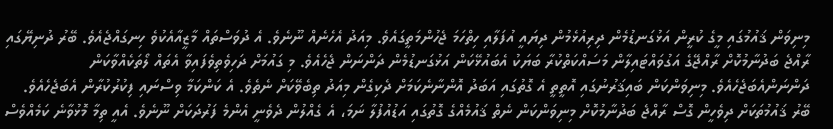މިނިވަން ޤައުމުގައި މީގެ ކުރީން އަޅުގަނޑުމެން ދިރިއުޅެމުން ދިޔައީ އުފަލާއި ހިތްހަމަ ޖެހުންމަތީގައެވެ. މިއަދު އެހެނެއް ނޫނެވެ. އެ ދުވަސްތައް މާޒީއާއެކުވެ ހިނގައްޖެއެވެ. ބޭރު ދުނިޔޭގައި ރާއްޖެ ބަދުނާމުކޮށް ރާއްޖޭގެ އަގުވައްޓައިލާން މަސައްކަތްކުރާ ބަޔަކު އެބައުޅޭކަން އަޅުގަނޑުމެން ދަންނަން ޖެހެއެވެ. މި ގައުމަށް ދަހިވެތިވެފައިވާ އެތައް ލޯތަކެއްވާކަން ދަންނަންއެބަޖެހެއެވެ. މިނިވަންކަން ބައިޤަރުނުގައި އޮތީތީ އެ ގޮތުގައި އަބަދު އޮންނާނެކަމަށް ދެކިގެން މިއަދު ތިބެވޭކަށް ނެތެވެ. އެ ކަންކަމާ ވިސްނައި ފިކުރުކުރާން އެބަޖެހެއެވެ. ބޭރު ޤައުމުތަކަށް ދިވެހީން ގޮސް ރާއްޖެ ބަދުނާމުކޮށް މިނިވަންކަން ނެތް ޤައުމެއްގެ ގޮތުގައި އަޑުއުފުލާ ނަމަ، އެ ގެއްލުން ދެވެނީ އެންމެ ފަރުދަކަށް ނޫނެވެ. އެއީ ތިމާ މޮޅުވާނެ ކަމެއްވެސް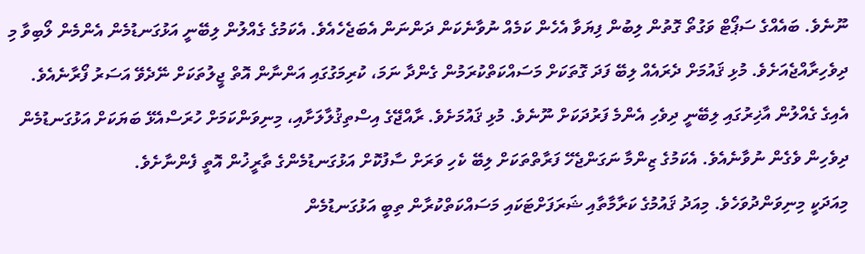ނޫނެވެ. ބައެއްގެ ސަޕޯޓް ވަގުތޯ ގޮތުން ލިބުން ފިޔަވާ އެހެން ކަމެއް ނުވާނެކަން ދަންނަން އެބަޖެހެއެވެ. އެކަމުގެ ގެއްލުން ލިބޭނީ އަޅުގަނޑުމެން އެންމެން ލޯބިވާ މި ދިވެހިރާއްޖެއަށެވެ. މުޅި ޤައުމަށް ދެރައެއް ލިބޭ ފަދަ ގޮތަކަށް މަސައްކަތްކުރަމުން ގެންދާ ނަމަ، ކުރިމަގުގައި އަންނާން އޮތް ޖީލުތަކަށް ނޭދެވޭ އަސަރު ފޯރާނެއެވެ. އެއިގެ ގެއްލުން އާޚިރުގައި ލިބޭނީ ދިވެހި އެންމެ ފަރުދަކަށް ނޫނެވެ. މުޅި ޤައުމަށެވެ. ރާއްޖޭގެ އިސްތިޤުލާލަށާއި، މިނިވަންކަމަށް ހުރަސްއެޅޭ ބަޔަކަށް އަޅުގަނޑުމެން ދިވެހިން ވެގެން ނުވާނެއެވެ. އެކަމުގެ ޒިންމާ ނަގަންޖެހޭ ފަރާތްތަކަށް ލިބޭ ކެހި ވަރަށް ސާފުކޮށް އަޅުގަނޑުމެންގެ ތާރީޚުން އޮތީ ފެންނާށެވެ.
މިއަދަކީ މިނިވަންދުވަހެވެ. މިއަދު ޤައުމުގެ ކަރާމާތާއި ޝަރަފަށްޓަކައި މަސައްކަތްކުރާން ތިބީ އަޅުގަނޑުމެން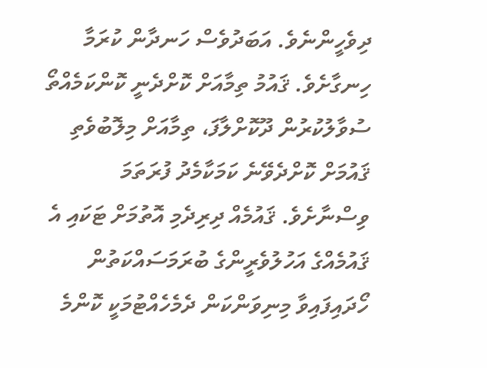ދިވެހީންނެވެ. އަބަދުވެސް ހަނދާން ކުރަމާ ހިނގާށެވެ. ޤައުމު ތިމާއަށް ކޮށްދެނީ ކޮންކަމެއްތޯ ސުވާލުކުރުން ދޫކޮށްލާފަ، ތިމާއަށް މިލޮބުވެތި ޤައުމަށް ކޮށްދެވޭނެ ކަމަކާމެދު ފުރަތަމަ ވިސްނާށެވެ. ޤައުމެއް ދިރިދެމި އޮތުމަށް ޓަކައި އެ ޤައުމެއްގެ އަހުލުވެރީންގެ ބުރަމަސައްކަތުން ހޯދައިފައިވާ މިނިވަންކަން ދެމެހެއްޓުމަކީ ކޮންމެ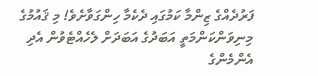ފަރުދެއްގެ ޒިންމާ ކަމުގައި ދެކެމާ ހިންގަވާށެވެ! މި ޤައުމުގެ މިނިވަންކަންމަތީ އަބަދުގެ އަބަދަށް ލެހެއްޓެވުން އެދި އެންމެންގެ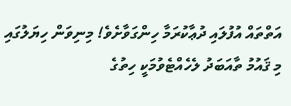އަތްތައް އުފުލައި ދުޢާކުރަމާ ހިންގަވާށެވެ! މިނިވަން ހިޔަލުގައި މި ޤައުމު ތާއަބަދު ލެހެއްޓެވުމަކީ ހިތުގެ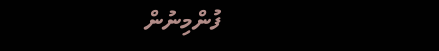ފުންމިނުން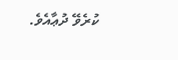ކުރެވޭ ދުޢާއެވެ.